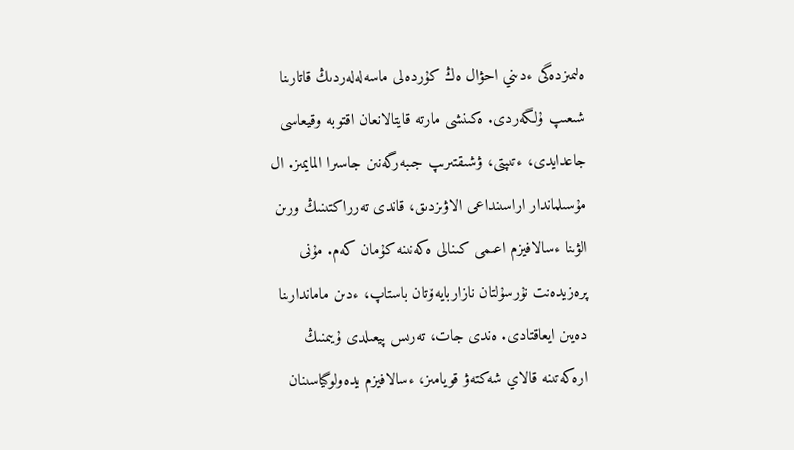ەلىمىزدەگى ءدىني احۋال ەڭ كۇردەلى ماسەلەلەردىڭ قاتارىنا شىعىپ ۇلگەردى. ەكىنشى مارتە قايتالانعان اقتوبە وقيعاسى جاعدايدى، ءتىپتى، ۋشىقتىرىپ جىبەرگەنىن جاسىرا المايمىز. ال مۇسىلماندار اراسىنداعى الاۋىزدىق، قاندى تەرراكتىنىڭ ورىن الۋىنا ءسالافيزم اعىمى كىنالى ەكەنىنە كۇمان كەم. مۇنى پرەزيدەنت نۇرسۇلتان نازاربايەۆتان باستاپ، ءدىن ماماندارىنا دەيىن ايعاقتادى. ەندى جات، تەرىس پيعىلدى ۇيىمنىڭ ارەكەتىنە قالاي شەكتەۋ قويامىز، ءسالافيزم يدەولوگياسىنان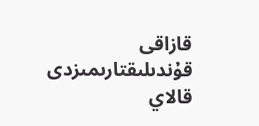قازاقى قۇندىلىقتارىمىزدى قالاي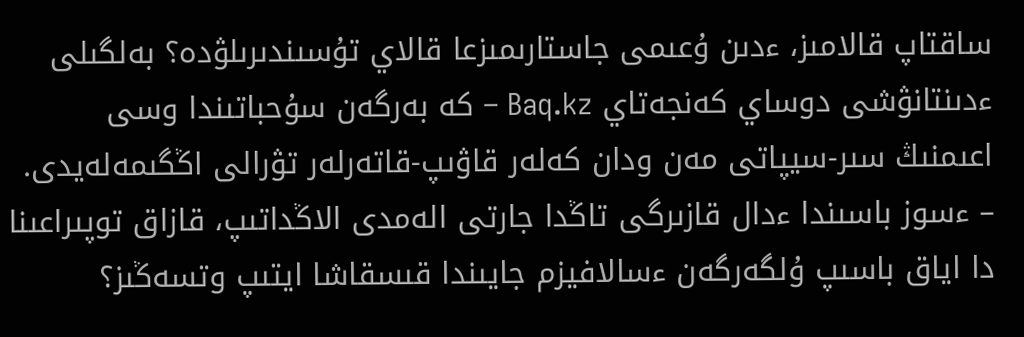ساقتاپ قالامىز، ءدىن ۇعىمى جاستارىمىزعا قالاي تۇسىندىرىلۋدە؟ بەلگىلى ءدىنتانۋشى دوساي كەنجەتاي Baq.kz – كە بەرگەن سۇحباتىندا وسى اعىمنىڭ سىر-سيپاتى مەن ودان كەلەر قاۋىپ-قاتەرلەر تۋرالى اڭگىمەلەيدى.
– ءسوز باسىندا ءدال قازىرگى تاڭدا جارتى الەمدى الاڭداتىپ، قازاق توپىراعىنا دا اياق باسىپ ۇلگەرگەن ءسالافيزم جايىندا قىسقاشا ايتىپ وتسەڭىز؟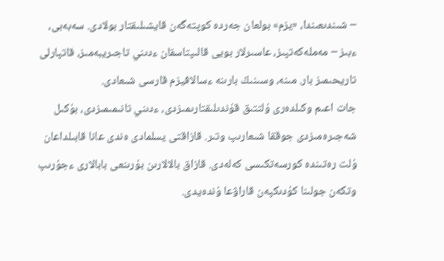– شىندىعىندا، «يزم» بولعان جەردە كوپتەگەن قايشىلىقتار بولادى. سەبەبى، ءبىز – مەملەكەتپىز، عاسىرلار بويى قالىپتاسقان ءدىني تاجىريبەمىز، قاتپارلى تاريحىمىز بار. مىنە، وسىنىڭ بارىنە ءسالافيزم قارسى شىعادى.
جات اعىم وكىلدەرى ۇلتتىق قۇندىلىقتارىمىزدى، ءدىني تانىمىمىزدى، بۇكىل شەجىرەمىزدى جوققا شىعارىپ وتىر. قازاقتى يسلمادى ەندى عانا قابىلداعان ۇلت رەتىندە كورسەتكىسى كەلەدى. قازاق بالالارىن بۇرىنعى بابالارى ءجۇرىپ وتكەن جولىنا كۇدىكپەن قاراۋعا ۇندەيدى.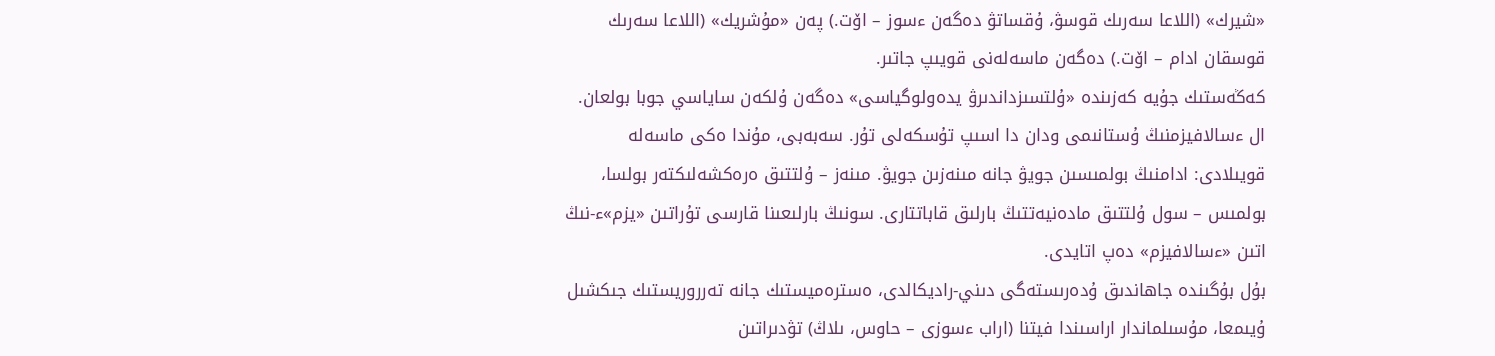«شيرك» (اللاعا سەرىك قوسۋ، ۇقساتۋ دەگەن ءسوز – اۆت.) پەن «مۇشريك» (اللاعا سەرىك قوسقان ادام – اۆت.) دەگەن ماسەلەنى قويىپ جاتىر.
كەڭەستىك جۇيە كەزىندە «ۇلتسىزداندىرۋ يدەولوگياسى» دەگەن ۇلكەن ساياسي جوبا بولعان. ال ءسالافيزمنىڭ ۇستانىمى ودان دا اسىپ تۇسكەلى تۇر. سەبەبى، مۇندا ەكى ماسەلە قويىلادى: ادامنىڭ بولمىسىن جويۋ جانە مىنەزىن جويۋ. مىنەز – ۇلتتىق ەرەكشەلىكتەر بولسا، بولمىس – سول ۇلتتىق مادەنيەتتىڭ بارلىق قاباتتارى. سونىڭ بارلىعىنا قارسى تۇراتىن «يزم»ء-نىڭ اتىن «ءسالافيزم» دەپ اتايدى.
بۇل بۇگىندە جاھاندىق ۇدەرىستەگى دىني-راديكالدى، ەسترەميستىك جانە تەرروريستىك جىكشىل ۇيىمعا، مۇسىلماندار اراسىندا فيتنا (اراب ءسوزى – حاوس، ىلاڭ) تۋدىراتىن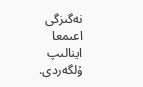نەگىزگى اعىمعا اينالىپ ۇلگەردى.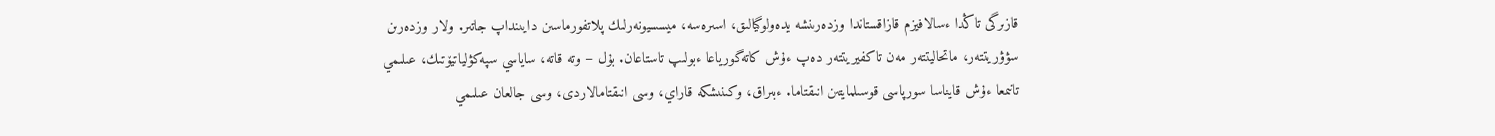قازىرگى تاڭدا ءسالافيزم قازاقستاندا وزدەرىنشە يدەولوگيالىق، اسىرەسە، ميسسيونەرلىك پلاتفورماسىن دايىنداپ جاتىر. ولار وزدەرىن سۋۋريتتەر، ماتحاليتتەر مەن تاكفيريتتەر دەپ ءۇش كاتەگورياعا ءبولىپ تاستاعان. بۇل – وتە قاتە، ساياسي سپەكۋلياتيۆتىك، عىلىمي تانىمعا ءۇش قايناسا سورپاسى قوسىلمايتىن انىقتاما. ءبىراق، وكىنىشكە قاراي، وسى انىقتامالاردى، وسى جالعان عىلىمي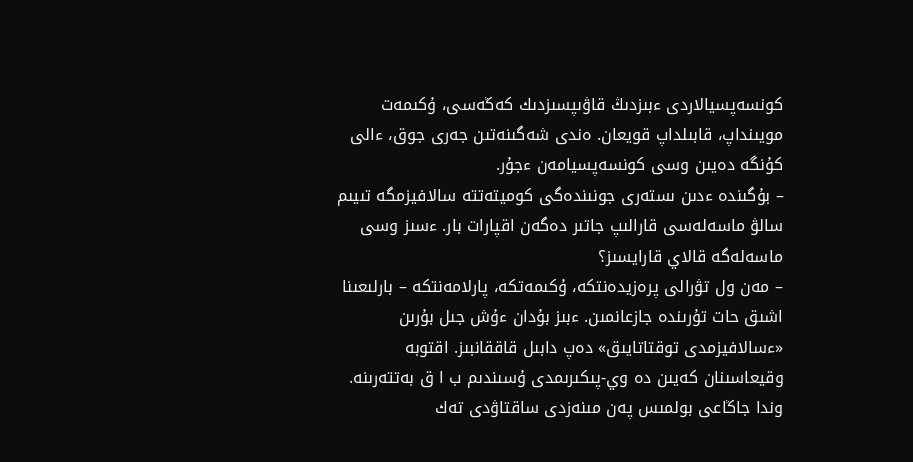كونسەپسيالاردى ءبىزدىڭ قاۋىپسىزدىك كەڭەسى، ۇكىمەت مويىنداپ، قابىلداپ قويعان. ەندى شەگىنەتىن جەرى جوق، ءالى كۇنگە دەيىن وسى كونسەپسيامەن ءجۇر.
– بۇگىندە ءدىن ىستەرى جونىندەگى كوميتەتتە سالافيزمگە تىيىم سالۋ ماسەلەسى قارالىپ جاتىر دەگەن اقپارات بار. ءسىز وسى ماسەلەگە قالاي قارايسىز؟
– مەن ول تۋرالى پرەزيدەنتكە، ۇكىمەتكە، پارلامەنتكە – بارلىعىنا اشىق حات تۇرىندە جازعانمىن. ءبىز بۇدان ءۇش جىل بۇرىن «ءسالافيزمدى توقتاتايىق» دەپ دابىل قاققانبىز. اقتوبە وقيعاسىنان كەيىن دە وي-پىكىرىمدى ۇسىندىم ب ا ق بەتتەرىنە. وندا جاڭاعى بولمىس پەن مىنەزدى ساقتاۋدى تەك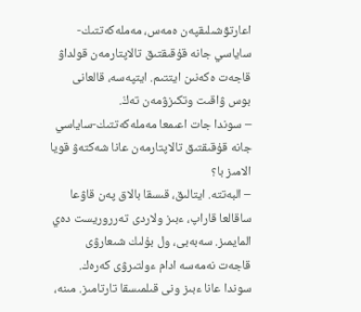اعارتۋشىلىقپەن ەمەس، مەملەكەتتىك-ساياسي جانە قۇقىقتىق تالاپتارمەن قولداۋ قاجەت ەكەنىن ايتتىم. ايتپەسە، قالعانى بوس ۋاقىت وتكىزۋمەن تەڭ.
– سوندا جات اعىمعا مەملەكەتتىك-ساياسي جانە قۇقىقتىق تالاپتارمەن عانا شەكتەۋ قويا الامىز با؟
– البەتتە. ايتالىق، قىسقا بالاق پەن قاۋعا ساقالعا قاراپ، ءبىز ولاردى تەرروريست دەي المايمىز. سەبەبى، ول بۇلىك شىعارۋى قاجەت نەمەسە ادام ءولتىرۋى كەرەك. سوندا عانا ءبىز ونى قىلمىسقا تارتامىز. مىنە،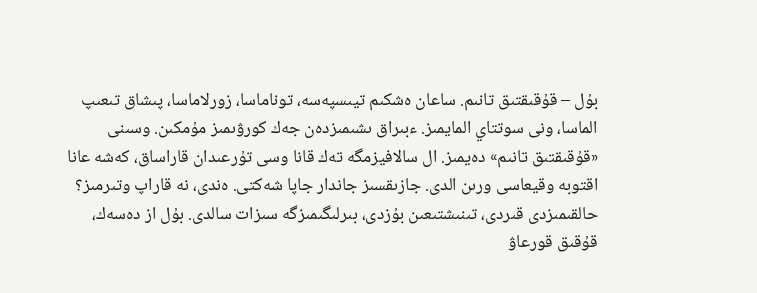بۇل – قۇقىقتىق تانىم. ساعان ەشكىم تيىسپەسە، توناماسا، زورلاماسا، پىشاق تىعىپ الماسا، ونى سوتتاي المايمىز. ءبىراق ىشىمىزدەن جەك كورۋىمىز مۇمكىن. وسىنى «قۇقىقتىق تانىم» دەيمىز. ال سالافيزمگە تەك قانا وسى تۇرعىدان قاراساق، كەشە عانا اقتوبە وقيعاسى ورىن الدى. جازىقسىز جاندار جاپا شەكتى. ەندى، نە قاراپ وتىرمىز؟ حالقىمىزدى قىردى، تىنىشتىعىن بۇزدى، بىرلىگىمىزگە سىزات سالدى. بۇل از دەسەك، قۇقىق قورعاۋ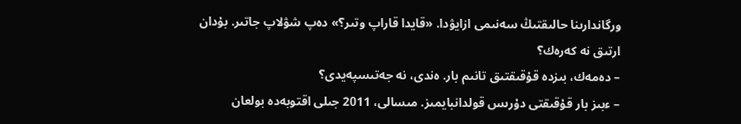ورگاندارىنا حالىقتىڭ سەنىمى ازايۋدا. «قايدا قاراپ وتىر؟» دەپ شۋلاپ جاتىر. بۇدان ارتىق نە كەرەك؟
– دەمەك، بىزدە قۇقىقتىق تانىم بار. ەندى، نە جەتىسپەيدى؟
– ءبىز بار قۇقىقتى دۇرىس قولدانبايمىز. مىسالى، 2011 جىلى اقتوبەدە بولعان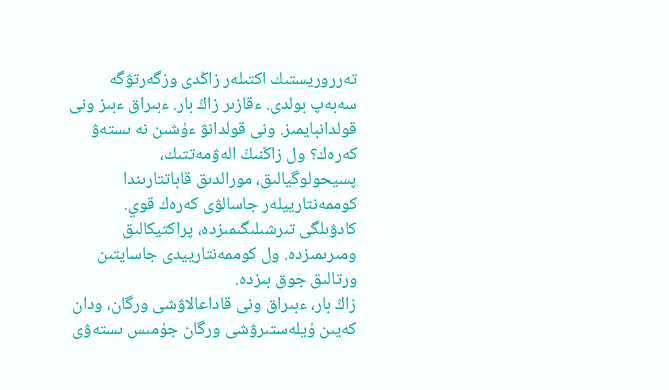تەرروريستىك اكتىلەر زاڭدى وزگەرتۋگە سەبەپ بولدى. ءقازىر زاڭ بار. ءبىراق ءبىز ونى قولدانبايمىز. ونى قولدانۋ ءۇشىن نە ىستەۋ كەرەك؟ ول زاڭنىڭ الەۋمەتتىك، پسيحولوگيالىق، مورالدىق قاباتتارىندا كوممەنتارييلەر جاسالۋى كەرەك قوي. كادۋىلگى تىرشىلىگىمىزدە، پراكتيكالىق ومىرىمىزدە. ول كوممەنتارييدى جاسايتىن ورتالىق جوق بىزدە.
زاڭ بار، ءبىراق ونى قاداعالاۋشى ورگان، ودان كەيىن ۇيلەستىرۋشى ورگان جۇمىس ىستەۋى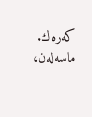كەرەك. ماسەلەن،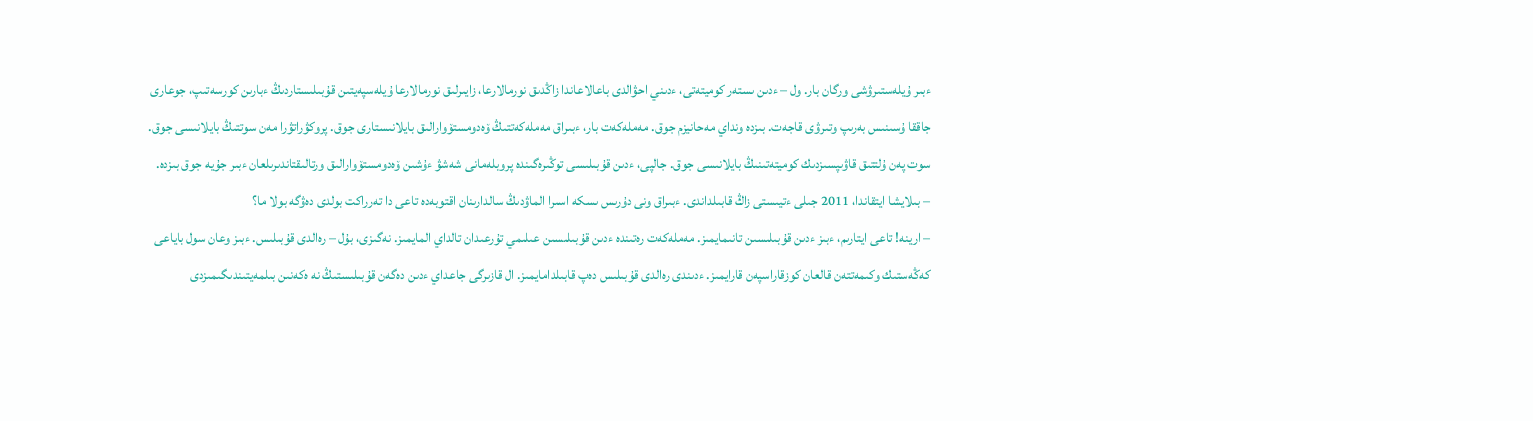ءبىر ۇيلەستىرۋشى ورگان بار. ول – ءدىن ىستەر كوميتەتى، ءدىني احۋالدى باعالاعاندا زاڭدىق نورمالارعا، زايىرلىق نورمالارعا ۇيلەسپەيتىن قۇبىلىستاردىڭ ءبارىن كورسەتىپ، جوعارى جاققا ۇسىنىس بەرىپ وتىرۋى قاجەت. بىزدە ونداي مەحانيزم جوق. مەملەكەت بار، ءبىراق مەملەكەتتىڭ ۆەدومستۆوارالىق بايلانىستارى جوق. پروكۋراتۋرا مەن سوتتىڭ بايلانىسى جوق. سوت پەن ۇلتتىق قاۋىپسىزدىك كوميتەتىنىڭ بايلانىسى جوق. جالپى، ءدىن قۇبىلىسى توڭىرەگىندە پروبلەمانى شەشۋ ءۇشىن ۆەدومستۆوارالىق ورتالىقتاندىرىلعان ءبىر جۇيە جوق بىزدە.
– بىلايشا ايتقاندا، 2011 جىلى ءتيىستى زاڭ قابىلداندى. ءبىراق ونى دۇرىس ىسكە اسىرا الماۋدىڭ سالدارىنان اقتوبەدە تاعى دا تەرراكت بولدى دەۋگە بولا ما؟
– ارينە! تاعى ايتارىم، ءبىز ءدىن قۇبىلىسىن تانىمايمىز. مەملەكەت رەتىندە ءدىن قۇبىلىسىن عىلىمي تۇرعىدان تالداي المايمىز. نەگىزى، بۇل – رەالدى قۇبىلىس. ءبىز وعان سول باياعى كەڭەستىك وكىمەتتەن قالعان كوزقاراسپەن قارايمىز. ءدىندى رەالدى قۇبىلىس دەپ قابىلدامايمىز. ال قازىرگى جاعداي ءدىن دەگەن قۇبىلىستىڭ نە ەكەنىن بىلمەيتىندىگىمىزدى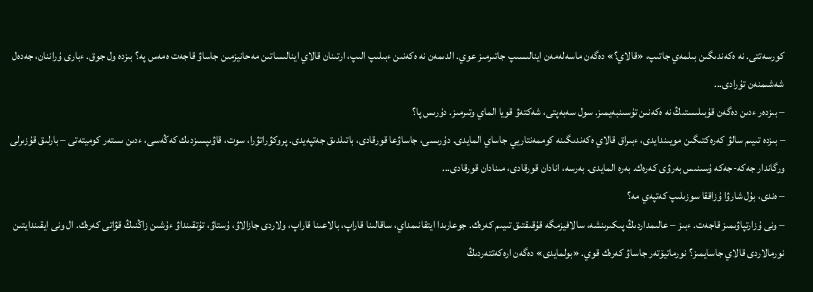كورسەتتى. نە ەكەندىگىن بىلمەي جاتىپ، «قالاي؟» دەگەن ماسەلەمەن اينالىسىپ جاتىرمىز عوي. الدىمەن نە ەكەنىن ءبىلىپ الىپ، ارتىنان قالاي اينالىساتىن مەحانيزمىن جاساۋ قاجەت ەمەس پە؟ بىزدە ول جوق. ءبارى ۇراننان، جەدەل شەشىمنەن تۇرادى...
– بىزدەر ءدىن دەگەن قۇبىلىستىڭ نە ەكەنىن تۇسىنبەيمىز. سول سەبەپتى، شەكتەۋ قويا الماي وتىرمىز. دۇرىس پا؟
– بىزدە تىيىم سالۋ كەرەكتىگىن مويىندايدى، ءبىراق قالاي ەكەندىگىنە كوممەنتاريي جاساي المايدى. دۇرىسى، جاساۋعا قورقادى، باتىلدىق جەتپەيدى. پروكۋراتۋرا، سوت، قاۋىپسىزدىك كەڭەسى، ءدىن ىستەر كوميتەتى – بارلىق قۇزىرلى ورگاندار جەكە-جەكە ۇسىنىس بەرۋى كەرەك. بەرە المايدى. بەرسە، انادان قورقادى، مىنادان قورقادى...
– ەندى، بۇل شارۋا ۇزاققا سوزىلىپ كەتپەي مە؟
– ونى ۇزارتپاۋىمىز قاجەت. ءبىز – عالىمداردىڭ پىكىرىنشە، سالافيزمگە قۇقىقتىق تىيىم كەرەك. جوعارىدا ايتقانىمداي، ساقالىنا قاراپ، بالاعىنا قاراپ، ولاردى جازالاۋ، ۇستاۋ، تۇتقىنداۋ ءۇشىن زاڭنىڭ قۋاتى كەرەك. ال ونى ايقىندايتىن نورمالاردى قالاي جاسايمىز؟ نورماتيۆتەر جاساۋ كەرەك قوي. «بولمايدى» دەگەن ارەكەتتەردىڭ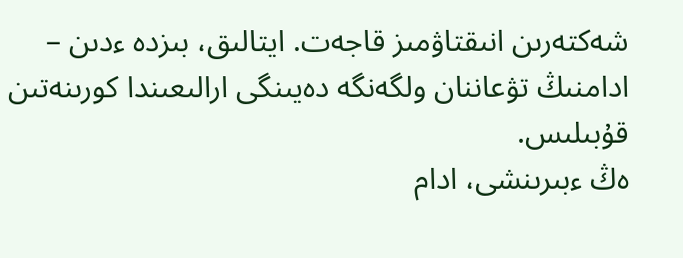شەكتەرىن انىقتاۋمىز قاجەت. ايتالىق، بىزدە ءدىن – ادامنىڭ تۋعاننان ولگەنگە دەيىنگى ارالىعىندا كورىنەتىن قۇبىلىس.
ەڭ ءبىرىنشى، ادام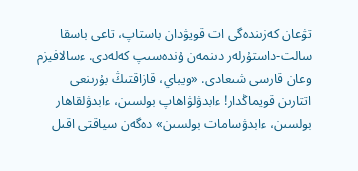تۋعان كەزىندەگى ات قويۋدان باستاپ، تاعى باسقا سالت-داستۇرلەر دىنمەن ۇندەسىپ كەلەدى. ءسالافيزم وعان قارسى شىعادى. «ويباي، قازاقتىڭ بۇرىنعى اتتارىن قويماڭدار! ءابدۋلۋاھاپ بولسىن، ءابدۋلقاھار بولسىن، ءابدۋسامات بولسىن» دەگەن سياقتى اقىل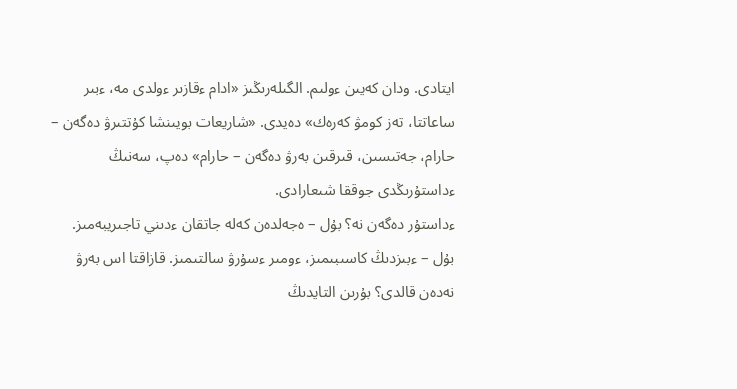ايتادى. ودان كەيىن ءولىم. الگىلەرىڭىز «ادام ءقازىر ءولدى مە، ءبىر ساعاتتا، تەز كومۋ كەرەك» دەيدى. «شاريعات بويىنشا كۇتتىرۋ دەگەن – حارام، جەتىسىن، قىرقىن بەرۋ دەگەن – حارام» دەپ، سەنىڭ ءداستۇرىڭدى جوققا شىعارادى.
ءداستۇر دەگەن نە؟ بۇل – ەجەلدەن كەلە جاتقان ءدىني تاجىريبەمىز. بۇل – ءبىزدىڭ كاسىبىمىز، ءومىر ءسۇرۋ سالتىمىز. قازاقتا اس بەرۋ نەدەن قالدى؟ بۇرىن التايدىڭ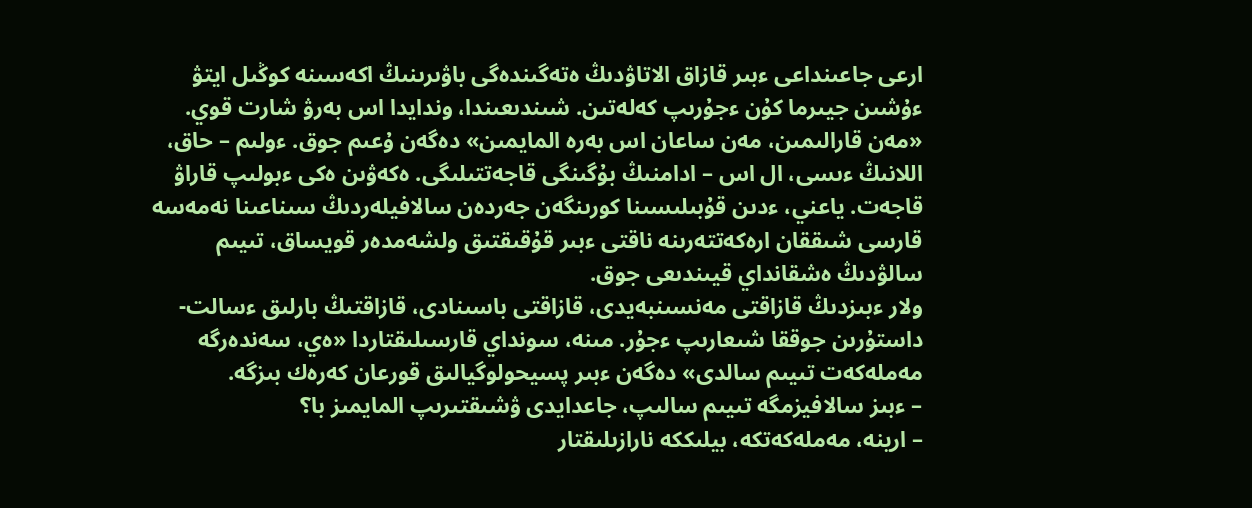ارعى جاعىنداعى ءبىر قازاق الاتاۋدىڭ ەتەگىندەگى باۋىرىنىڭ اكەسىنە كوڭىل ايتۋ ءۇشىن جيىرما كۇن ءجۇرىپ كەلەتىن. شىندىعىندا، وندايدا اس بەرۋ شارت قوي. «مەن قارالىمىن، مەن ساعان اس بەرە المايمىن» دەگەن ۇعىم جوق. ءولىم – حاق، اللانىڭ ءىسى، ال اس – ادامنىڭ بۇگىنگى قاجەتتىلىگى. ەكەۋىن ەكى ءبولىپ قاراۋ قاجەت. ياعني، ءدىن قۇبىلىسىنا كورىنگەن جەردەن سالافيلەردىڭ سىناعىنا نەمەسە قارسى شىققان ارەكەتتەرىنە ناقتى ءبىر قۇقىقتىق ولشەمدەر قويساق، تىيىم سالۋدىڭ ەشقانداي قيىندىعى جوق.
ولار ءبىزدىڭ قازاقتى مەنسىنبەيدى، قازاقتى باسىنادى، قازاقتىڭ بارلىق ءسالت-داستۇرىن جوققا شىعارىپ ءجۇر. مىنە، سونداي قارسىلىقتاردا «ەي، سەندەرگە مەملەكەت تىيىم سالدى» دەگەن ءبىر پسيحولوگيالىق قورعان كەرەك بىزگە.
– ءبىز سالافيزمگە تىيىم سالىپ، جاعدايدى ۋشىقتىرىپ المايمىز با؟
– ارينە، مەملەكەتكە، بيلىككە نارازىلىقتار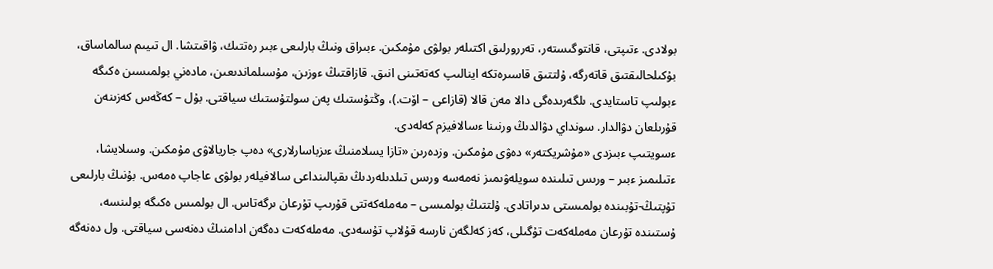بولادى. ءتىپتى، قانتوگىستەر، تەررورلىق اكتىلەر بولۋى مۇمكىن. ءبىراق ونىڭ بارلىعى ءبىر رەتتىك، ۋاقىتشا. ال تىيىم سالماساق، بۇكىلحالىقتىق قاتەرگە، ۇلتتىق قاسىرەتكە اينالىپ كەتەتىنى انىق. قازاقتىڭ ءوزىن، مۇسىلماندىعىن، مادەني بولمىسىن ەكىگە ءبولىپ تاستايدى. ىلگەرىدەگى دالا مەن قالا (قازاعى – اۆت.)، وڭتۇستىك پەن سولتۇستىك سياقتى. بۇل – كەڭەس كەزىنەن قۇرىلعان دۋالدار. سونداي دۋالدىڭ ورنىنا ءسالافيزم كەلەدى.
ءسويتىپ ءبىزدى «مۇشريكتەر» دەۋى مۇمكىن. وزدەرىن «تازا يسلامنىڭ ءىزباسارلارى» دەپ جاريالاۋى مۇمكىن. وسىلايشا، ءتىلىمىز ءبىر – ورىس تىلىندە سويلەۋىمىز نەمەسە ورىس تىلدىلەردىڭ ىقپالىنداعى سالافيلەر بولۋى عاجاپ ەمەس. بۇنىڭ بارلىعى تۇپتىڭ-تۇبىندە بولمىستى ىدىراتادى. ۇلتتىڭ بولمىسى – مەملەكەتتى قۇرىپ تۇرعان ىرگەتاس. ال بولمىس ەكىگە بولىنسە، ۇستىندە تۇرعان مەملەكەت تۇگىلى، كەز كەلگەن نارسە قۇلاپ تۇسەدى. مەملەكەت دەگەن ادامنىڭ دەنەسى سياقتى. ول دەنەگە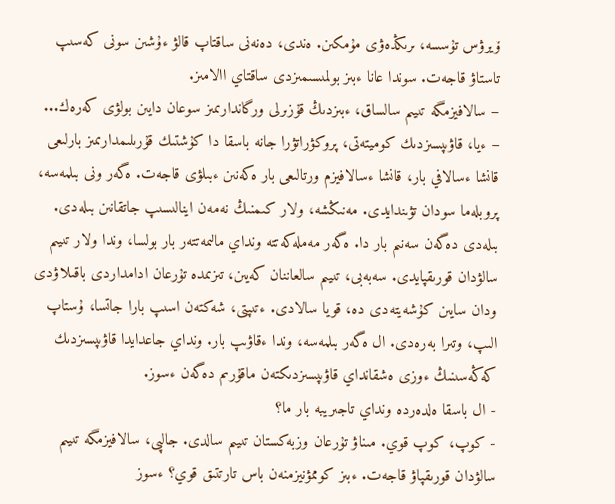ۆيرۋس تۇسسە، ىرىڭدەۋى مۇمكىن. ەندى، دەنەنى ساقتاپ قالۋ ءۇشىن سونى كەسىپ تاستاۋ قاجەت. سوندا عانا ءبىز بولمىسىمىزدى ساقتاي االامىز.
– سالافيزمگە تىيىم سالساق، ءبىزدىڭ قۇزىرلى ورگاندارىمىز سوعان دايىن بولۋى كەرەك...
– ءيا، قاۋىپسىزدىك كوميتەتى، پروكۋراتۋرا جانە باسقا دا كۇشتىك قۇرىلىمدارىمىز بارلىعى قانشا ءسالافي بار، قانشا ءسالافيزم ورتالىعى بار ەكەنىن ءبىلۋى قاجەت. ەگەر ونى بىلمەسە، پروبلەما سودان تۋىندايدى. مەنىڭشە، ولار كىمنىڭ نەمەن اينالىسىپ جاتقانىن بىلەدى. بىلەدى دەگەن سەنىم بار دا. ەگەر مەملەكەتتە ونداي مالىمەتتەر بار بولسا، وندا ولار تىيىم سالۋدان قورىقپايدى. سەبەبى، تىيىم سالعاننان كەيىن، تىزىمدە تۇرعان ادامداردى باقىلاۋدى ودان سايىن كۇشەيتەدى دە، قويا سالادى. ءتىپتى، شەكتەن اسىپ بارا جاتسا، ۇستاپ الىپ، وتىرا بەرەدى. ال ەگەر بىلمەسە، وندا ءقاۋىپ بار. ونداي جاعدايدا قاۋىپسىزدىك كەڭەسىنىڭ ءوزى ەشقانداي قاۋىپسىزدىكتەن ماقۇرىم دەگەن ءسوز.
- ال باسقا ەلدەردە ونداي تاجىريبە بار ما؟
- كوپ، كوپ قوي. مىناۋ تۇرعان وزبەكستان تىيىم سالدى. جالپى، سالافيزمگە تىيىم سالۋدان قورىقپاۋ قاجەت. ءبىز كوممۋنيزمنەن باس تارتتىق قوي؟ ءسوز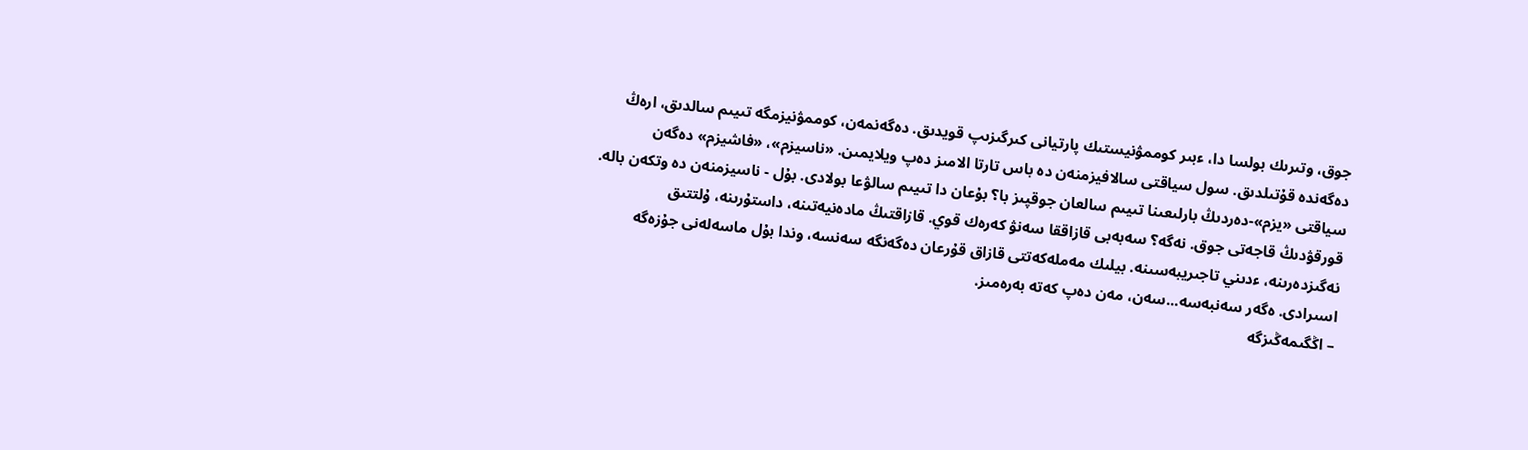جوق، وتىرىك بولسا دا، ءبىر كوممۋنيستىك پارتيانى كىرگىزىپ قويدىق. دەگەنمەن، كوممۋنيزمگە تىيىم سالدىق، ارەڭ دەگەندە قۇتىلدىق. سول سياقتى سالافيزمنەن دە باس تارتا الامىز دەپ ويلايمىن. «ناسيزم»، «فاشيزم» دەگەن سياقتى «يزم»-دەردىڭ بارلىعىنا تىيىم سالعان جوقپىز با؟ بۇعان دا تىيىم سالۋعا بولادى. بۇل - ناسيزمنەن دە وتكەن بالە. قورقۋدىڭ قاجەتى جوق. نەگە؟ سەبەبى قازاققا سەنۋ كەرەك قوي. قازاقتىڭ مادەنيەتىنە، داستۇرىنە، ۇلتتىق نەگىزدەرىنە، ءدىني تاجىريبەسىنە. بيلىك مەملەكەتتى قازاق قۇرعان دەگەنگە سەنسە، وندا بۇل ماسەلەنى جۇزەگە اسىرادى. ەگەر سەنبەسە...سەن، مەن دەپ كەتە بەرەمىز.
– اڭگىمەڭىزگە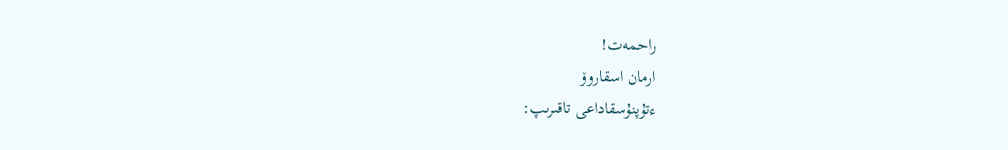راحمەت!
ارمان اسقاروۆ
ءتۇپنۇسقاداعى تاقىرىپ: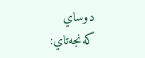دوساي كەنجەتاي: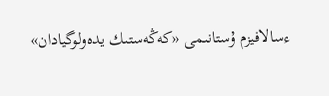ءسالافيزم ۇستانىمى «كەڭەستىك يدەولوگيادان»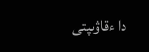دا ءقاۋىپتى